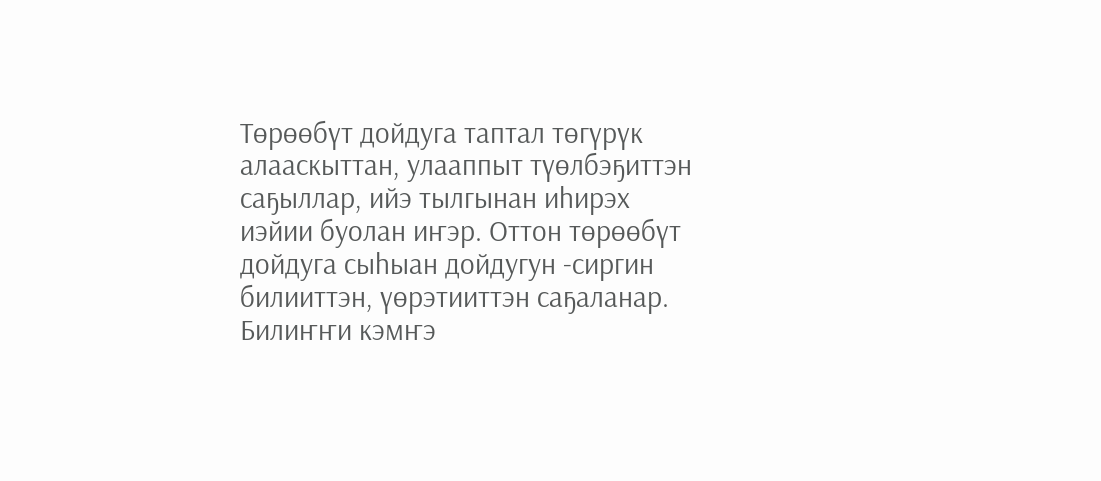Төрөөбүт дойдуга таптал төгүрүк алааскыттан, улааппыт түөлбэҕиттэн саҕыллар, ийэ тылгынан иһирэх иэйии буолан иҥэр. Оттон төрөөбүт дойдуга сыһыан дойдугун -сиргин билииттэн, үөрэтииттэн саҕаланар.
Билиҥҥи кэмҥэ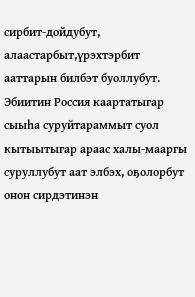сирбит-дойдубут, алаастарбыт,үрэхтэрбит ааттарын билбэт буоллубут. Эбиитин Россия каартатыгар сыыһа суруйтараммыт суол кытыытыгар араас халы-мааргы суруллубут аат элбэх, оҕолорбут онон сирдэтинэн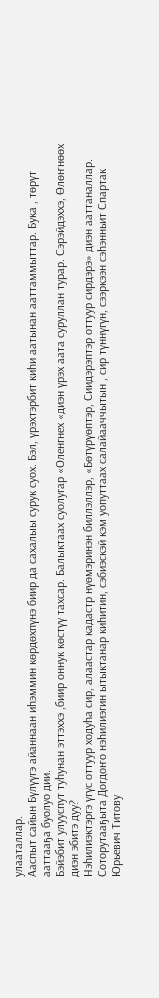улааталлар.
Ааспыт сайын Бүлүүгэ айаннаан иһэммин көрдөхпүнэ биир да сахалыы сурук суох. Бэл, үрэхтэрбит киһи аатынан ааттаммыттар. Бука , төрүт ааттааҕа буолуо дии.
Бэйэбит улууспут туһунан эттэххэ ,биир оннук көстүү тахсар. Балыктаах суолугар «Оленгнех «диэн үрэх аата суруллан турар. Сэрэйдэххэ, Өлөҥнөөх диэн эбитэ дуу?
Нэһилиэктэргэ үгүс оттуур ходуһа сир, алаастар кадастр нүөмэринэн биллэллэр, «Бөтүрүөптэр, Сиидэрэптэр оттуур сирдэрэ» диэн ааттаналлар.
Соторутааҕыта Догдоҥо нэһилиэгин ытыктанар киһитин, сэбиэскэй кэм уопуттаах салайааччытын , сир түннүгүн, сээркээн сэһэнньит Спартак Юрьевич Титову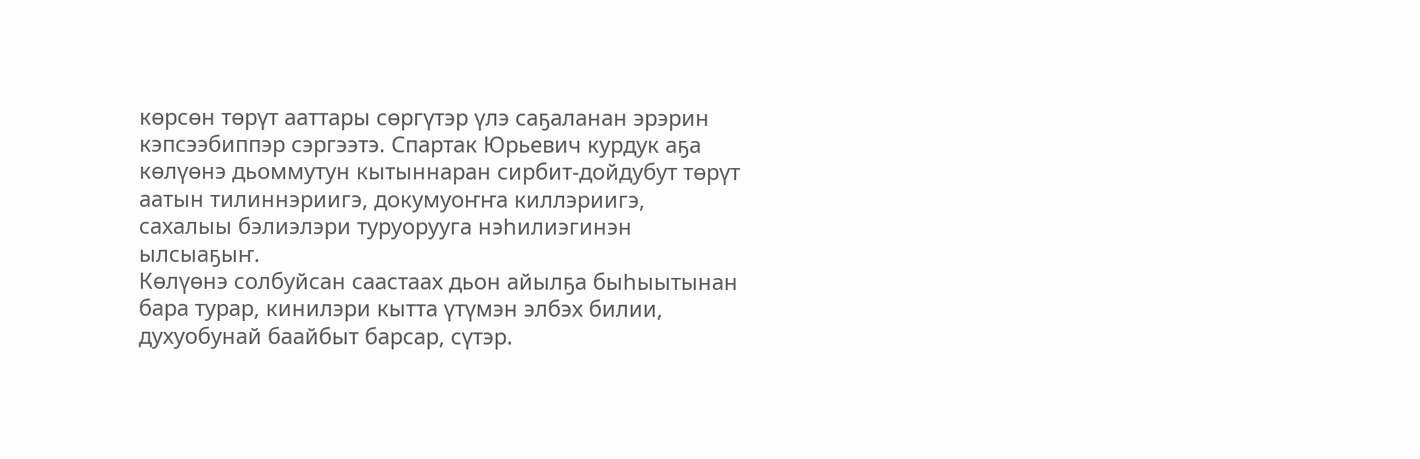көрсөн төрүт ааттары сөргүтэр үлэ саҕаланан эрэрин кэпсээбиппэр сэргээтэ. Спартак Юрьевич курдук аҕа көлүөнэ дьоммутун кытыннаран сирбит-дойдубут төрүт аатын тилиннэриигэ, докумуоҥҥа киллэриигэ, сахалыы бэлиэлэри туруорууга нэһилиэгинэн ылсыаҕыҥ.
Көлүөнэ солбуйсан саастаах дьон айылҕа быһыытынан бара турар, кинилэри кытта үтүмэн элбэх билии, духуобунай баайбыт барсар, сүтэр.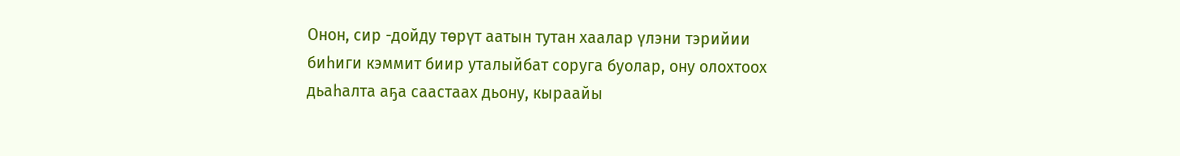Онон, сир -дойду төрүт аатын тутан хаалар үлэни тэрийии
биһиги кэммит биир уталыйбат соруга буолар, ону олохтоох дьаһалта аҕа саастаах дьону, кыраайы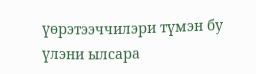үөрэтээччилэри түмэн бу үлэни ылсара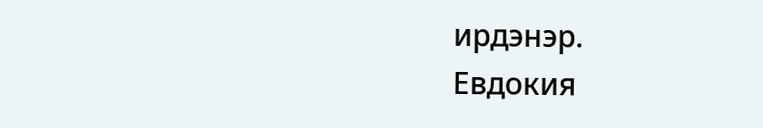ирдэнэр.
Евдокия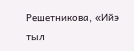Решетникова, «Ийэ тыл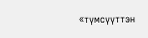«түмсүүттэн